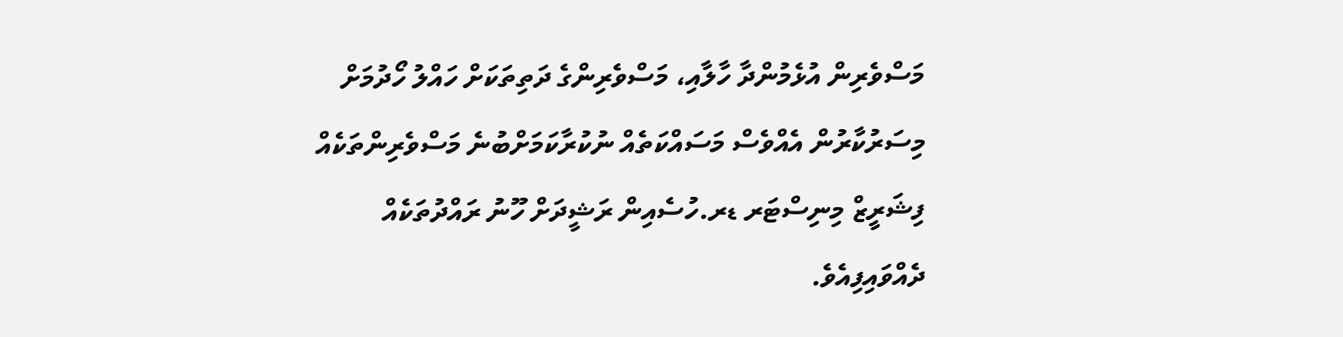މަސްވެރިން އުޅެމުންދާ ހާލާއި، މަސްވެރިންގެ ދަތިތަކަށް ހައްލު ހޯދުމަށް މިސަރުކާރުން އެއްވެސް މަސައްކަތެއް ނުކުރާކަމަށްބުނެ މަސްވެރިންތަކެއް ފިޝަރީޒް މިނިސްޓަރ ޑރ.ހުސެއިން ރަޝީދަށް ހޫނު ރައްދުތަކެއް ދެއްވައިފިއެވެ.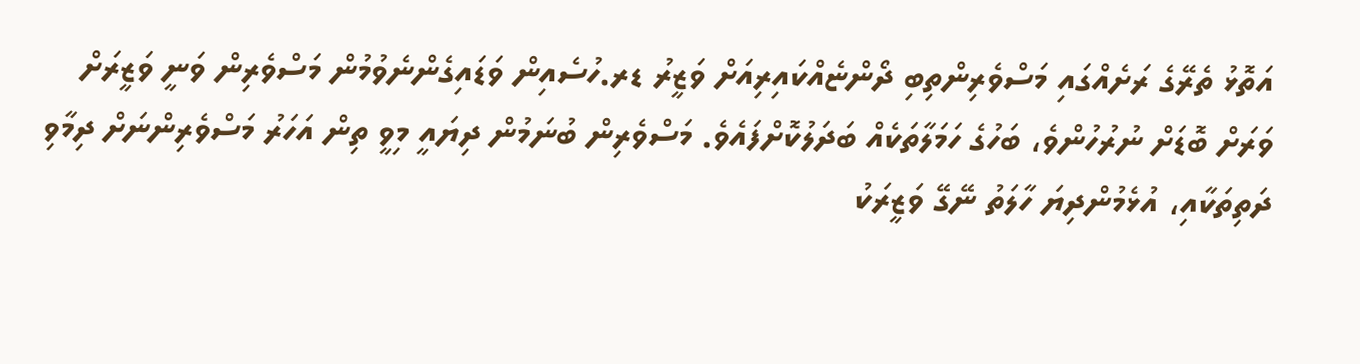އަތޮޅު ތެރޭގެ ރަށެއްގައި މަސްވެރިންތިބި ދޯންޏެއްކައިރިއަށް ވަޒީރު ޑރ.ހުސެއިން ވަޑައިގެންނެވުމުން މަސްވެރިން ވަނީ ވަޒީރަށް ވަރަށް ބޮޑަށް ނުރުހުންވެ، ބަހުގެ ހަމަލާތަކެއް ބަދަލުކޮށްފައެވެ. މަސްވެރިން ބުނަމުން ދިޔައީ މިވީ ތިން އަހަރު މަސްވެރިންނަށް ދިމާވި ދަތިތަކާއި، އުޅެމުންދިޔަ ހާލަތު ނޭގޭ ވަޒީރަކު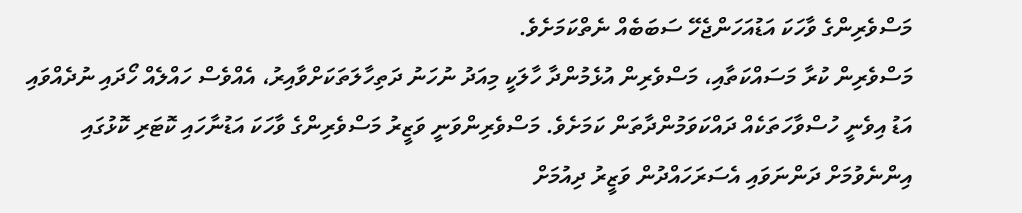މަސްވެރިންގެ ވާހަކަ އަޑުއަހަންޖެހޭ ސަބަބެއް ނެތްކަމަށެވެ.
މަސްވެރިން ކުރާ މަސައްކަތާއި، މަސްވެރިން އުޅެމުންދާ ހާލަކީ މިއަދު ނުހަނު ދަތިހާލަތަކަށްވާއިރު، އެއްވެސް ހައްލެއް ހޯދައި ނުދެއްވައި އަޑު އިވެނީ ހުސްވާހަތަކެއް ދައްކަވަމުންދާތަން ކަމަށެވެ. މަސްވެރިންވަނީ ވަޒީރު މަސްވެރިންގެ ވާހަކަ އަޑުނާހައި ކޮޓަރި ކޮޅުގައި އިންނެވުމަށް ދަންނަވައި އެސަރަހައްދުން ވަޒީރު ދިއުމަށް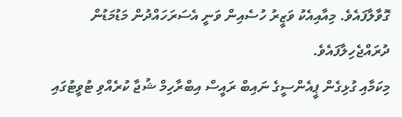ގޮވާލާފައެވެ. މިއާއިއެކު ވަޒީރު ހުސެއިން ވަނީ އެސަރަހައްދުން މަޑުމަޑުން ދުރައްޖެހިލާފައެވެ.
މިކަމާއި ގުޅިގެން ޕީއެންސީގެ ނައިބް ރައީސް އިބްރާހިމް ޝުޖާ ކުރެއްވި ޓުވީޓުގައި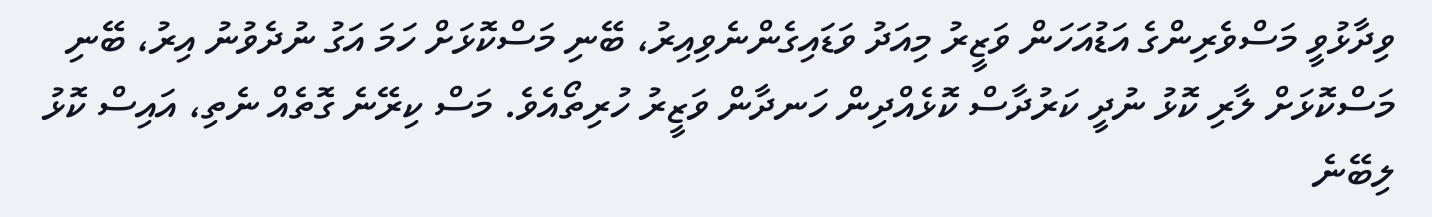ވިދާޅުވީ މަސްވެރިންގެ އަޑުއަހަން ވަޒީރު މިއަދު ވަޑައިގެންނެވިއިރު، ބޭނި މަސްކޮޅަށް ހަމަ އަގު ނުދެވުނު އިރު، ބޭނި މަސްކޮޅަށް ލާރި ކޮޅު ނުދީ ކަރުދާސް ކޮޅެއްދިން ހަނދާން ވަޒީރު ހުރިތޯއެވެ. މަސް ކިރޭނެ ގޮތެއް ނެތި، އައިސް ކޮޅު ލިބޭނެ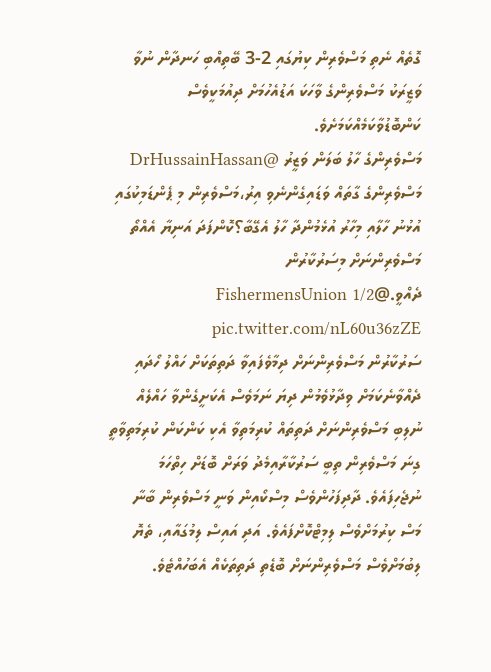ގޮތެއް ނެތި މަސްވެރިން ކިޔުގައި 2-3 ބޭތިއްބި ހަނދާން ނުވާ ވަޒީރަކު މަސްވެރިންގެ ވާހަކަ އަޑުއެހުމަށް ދިއުމަކީވެސް ކަންބޮޑުވާކަމެއްކަމަށެވެ.
މަސްވެރިންގެ ހާލު ބަލަން ވަޒީރު @DrHussainHassan މަސްވެރިންގެ ގާތައް ވަޑައިގެންނެވި އިރު،މަސްވެރިން މި ޕެންޑަމިކުގައި އުޅުނު ހާލާއި މިހާރު އުޅެމުންދާ ހާލު އެގޭބާ؟ކޮންފަދަ އަނިޔާ އެއްތޯ މަސްވެރިންނަށް މިސަރުކާރުން ދެއްވީ.@FishermensUnion 1/2 pic.twitter.com/nL60u36zZE
ސަރުކާރުން މަސްވެރިންނަށް ދިމާވެފައިވާ ދަތިތަކަށް ހައްލު ހޯދައި ދެއްވާނެކަމަށް ވިދާޅުވެމުން ދިޔަ ނަމަވެސް އެކަށީގެންވާ ހައްލެއް ނުލިބި މަސްވެރިންނަށް ދަތިތައް ކުރިމަތިވާ އެކި ކަންކަން ކުރިމަތިވާތީ ގިނަ މަސްވެރިން ތިބީ ސަރުކާރާއިމެދު ވަރަށް ބޮޑަށް ހިތްހަމަ ނުޖެހިފައެވެ. ދާދިފަހުންވެސް މިސްކޯއިން ވަނީ މަސްވެރިން ބާނާ މަސް ކިރުމަށްވެސް ލިމިޓްކޮށްފައެވެ. އަދި އައިސް ލިމުގައާއި، ތެޔޮ ލިބުމަށްވެސް މަސްވެރިންނަށް ބޮޑެތި ދަތިތަކެއް އެބަހުއްޓެވެ.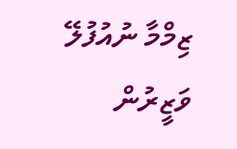ޒިމްމާ ނުއުފުލޭ ވަޒީރުން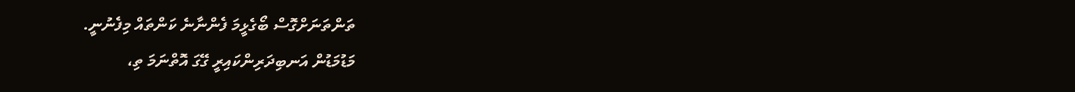ތަންތަނަށްގޮސް ބޯގެޅީމަ ފެންނާނެ ކަންތައް މިފެނުނީ.
މަޑުމަޑުން އަނބިދަރިންކައިރީ ގޭގަ އޮތްނަމަ ތި،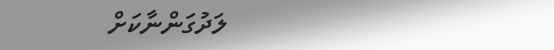ލަދުގަންނާކަށް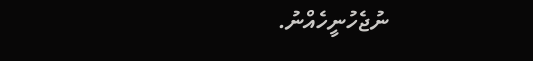ނުޖެހުނީހެއްނު.